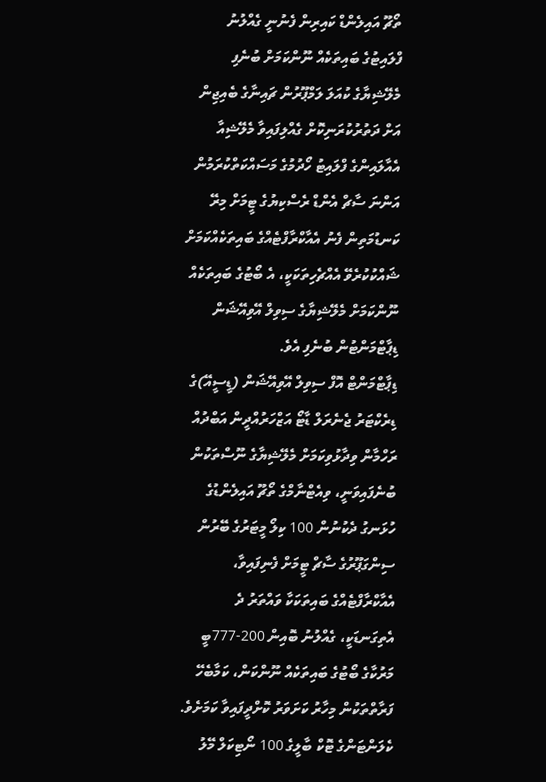ތޯޗޫ އައިލެންޑް ކައިރިން ފެނުނީ ގެއްލުނު ފްލައިޓުގެ ބައިތަކެއް ނޫންކަމަށް ބުނެފި
މެލޭޝިޔާގެ ކުއަލަ ލަމްޕޫރުން ޗައިނާގެ ބެއިޖިން އަށް ދަތުރުކުރަނިކޮށް ގެއްލިފައިވާ މެލޭޝިއާ އެއާލައިންގެ ފްލައިޓު ހޯދުމުގެ މަސައްކަތްކުރަމުން އަންނަ ސާޗް އެންޑް ރެސްކިޔުގެ ޓީމަށް މިރޭ ކަނޑުމަތިން ފެނު އެއާކްރާފްޓެއްގެ ބައިތަކެއްކަމަށް ޝައްކުކުރެވޭ އެއްޗެހިތަކަކީ، އެ ބޯޓުގެ ބައިތަކެއް ނޫންކަމަށް މެލޭޝިޔާގެ ސިވިލް އޭވިއޭޝަން ޑިޕާޓްމަންޓުން ބުނެފި އެވެ.
ޑިޕާޓްމަންޓް އޮފް ސިވިލް އޭވިއޭޝަން (ޑީސީއޭ)ގެ ޑިރެކްޓަރު ޖެނެރަލް ޑާޓޯ އަޒްހަރުއްދީން އަބްދުއް ރަހްމާން ވިދާޅުވިކަމަށް މެލޭޝިޔާގެ ނޫސްތަކުން ބުނެފައިވަނީ، ވިއެޓްނާމްގެ ތޯޗޫ އައިލެންޑުގެ ހުޅަނގު ދެކުނުން 100 ކިލޯ މީޓަރުގެ ބޭރުން ސިންގަޕޫރުގެ ސާޗް ޓީމަށް ފެނިފައިވާ، އެއާކްރާފްޓެއްގެ ބައިތަކަކާ ވައްތަރު ދެ އެތިގަނޑަކީ، ގެއްލުނު ބޮއިން 200-777ބީ މަރުކާގެ ބޯޓުގެ ބައިތަކެއް ނޫންކަން، ކަމާބެހޭ ފަރާތްތަކުން މިހާރު ކަށަވަރު ކޮށްދީފައިވާ ކަމަށެވެ.
ކެލަންޓަންގެ ޓޮކް ބާލީގެ 100 ނޯޓިކަލް މޭލު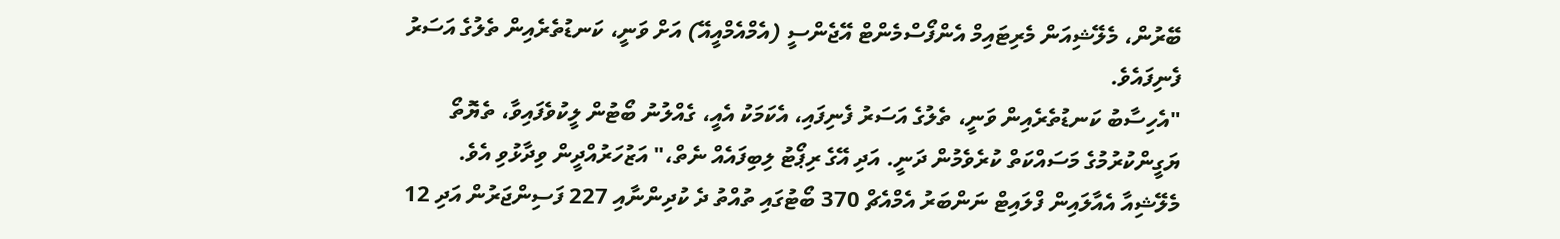ބޭރުން، މެލޭޝިއަން މެރިޓައިމް އެންފޯސްމެންޓް އޭޖެންސީ (އެމްއެމްއީއޭ) އަށް ވަނީ، ކަނޑުތެރެއިން ތެލުގެ އަސަރު ފެނިފައެވެ.
"އެހިސާބު ކަނޑުތެރެއިން ވަނީ، ތެލުގެ އަސަރު ފެނިފައި، އެކަމަކު އެއީ، ގެއްލުނު ބޯޓުން ލީކުވެފައިވާ، ތެޔޮތޯ ޔަގީންކުރުމުގެ މަސައްކަތް ކުރެވެމުން ދަނީ. އަދި އޭގެ ރިޕޯޓު ލިބިފައެއް ނެތް،" އަޒުހަރުއްދީން ވިދާޅުވި އެވެ.
މެލޭޝިއާ އެއާލައިން ފްލައިޓް ނަންބަރު އެމްއެޗް 370 ބޯޓުގައި ތުއްތު ދެ ކުދިންނާއި 227 ފަސިންޖަރުން އަދި 12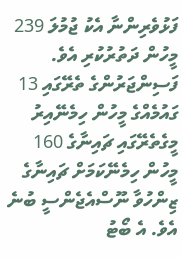ފަޅުވެރިންނާ އެކު ޖުމުލަ 239 މީހުން ދަތުރުކުރި އެވެ. ފަސިންޖަރުންގެ ތެރޭގައި 13 ގައުމެއްގެ މީހުން ހިމެނޭއިރު މީގެތެރޭގައި ޗައިނާގެ 160 މީހުން ހިމެނޭކަމަށް ޗައިނާގެ ޒިންހުވާ ނޫސްއެޖެންސީ ބުނެ އެވެ. އެ ބޯޓު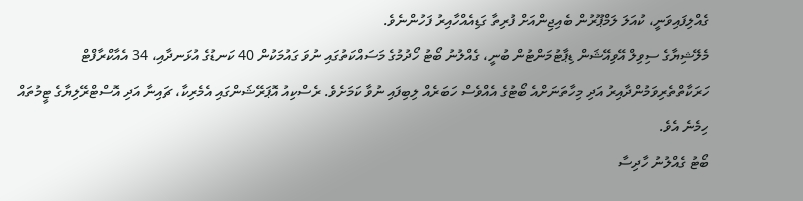ގެއްލިފައިވަނީ، ކުއަލަ ލަމްޕޫރުން ބެއިޖިންއަށް ފުރިތާ ގަޑިއެއްހާއިރު ފަހުންނެވެ.
މެލޭޝިޔާގެ ސިވިލް އޭވިއޭޝަން ޑިޕާޓުމަންޓުން ބުނީ، ގެއްލުނު ބޯޓު ހޯދުމުގެ މަސައްކަތުގައި ނުވަ ގައުމަކުން 40 ކަނޑުގެ އުޅަނދާއި، 34 އެއާކްރާފްޓް ހަރަކާތްތެރިވަމުންދާއިރު އަދި މިހާތަނަށްއެ ބޯޓުގެ އެއްވެސް ހަބަރެއް ލިބިފައި ނުވާ ކަމަށެވެ. ރެސްކިއު އޮޕަރޭޝަންގައި އެމެރިކާ، ޗައިނާ އަދި އޮސްޓްރޭލިޔާގެ ޓީމުތައް ހިމެނެ އެވެ.
ބޯޓު ގެއްލުނު ހާދިސާ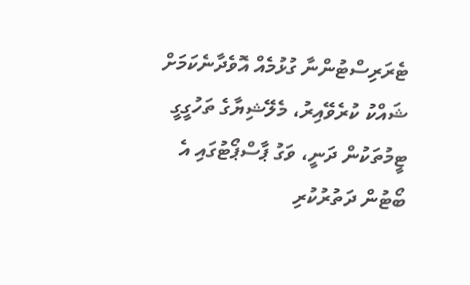ޓެރަރިސްޓުންނާ ގުޅުމެއް އޮވެދާނެކަމަށް ޝައްކު ކުރެވޭއިރު، މެލޭޝިޔާގެ ތަހުގީގީ ޓީމުތަކުން ދަނީ، ވަގު ޕާސްޕޯޓުގައި އެ ބޯޓުން ދަތުރުކުރި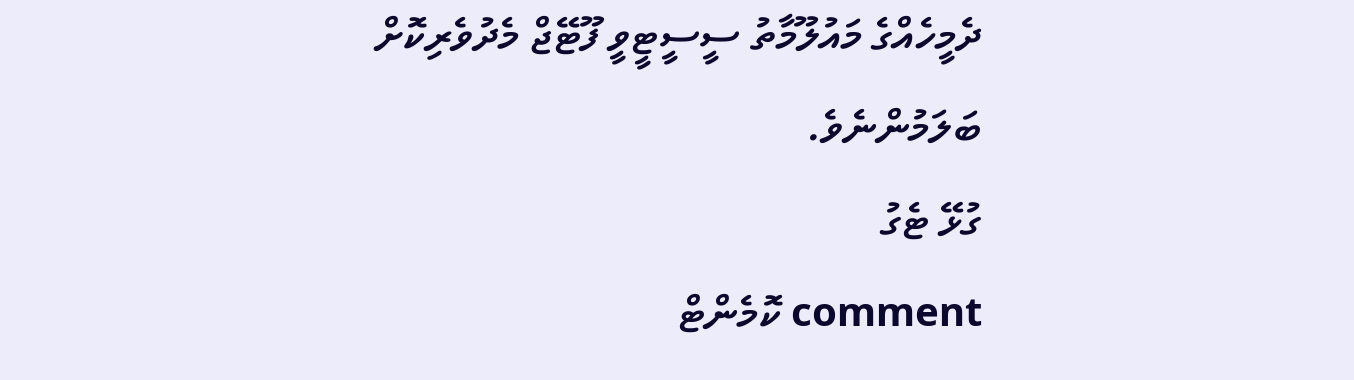ދެމީހެއްގެ މައުލޫމާތު ސީސީޓީވީ ފޫޓޭޖް މެދުވެރިކޮށް ބަލަމުންނެވެ.
ގުޅޭ ޓެގު
comment ކޮމެންޓް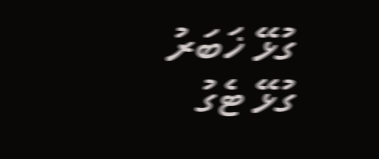ގުޅޭ ޚަބަރު
ގުޅޭ ޓެގު